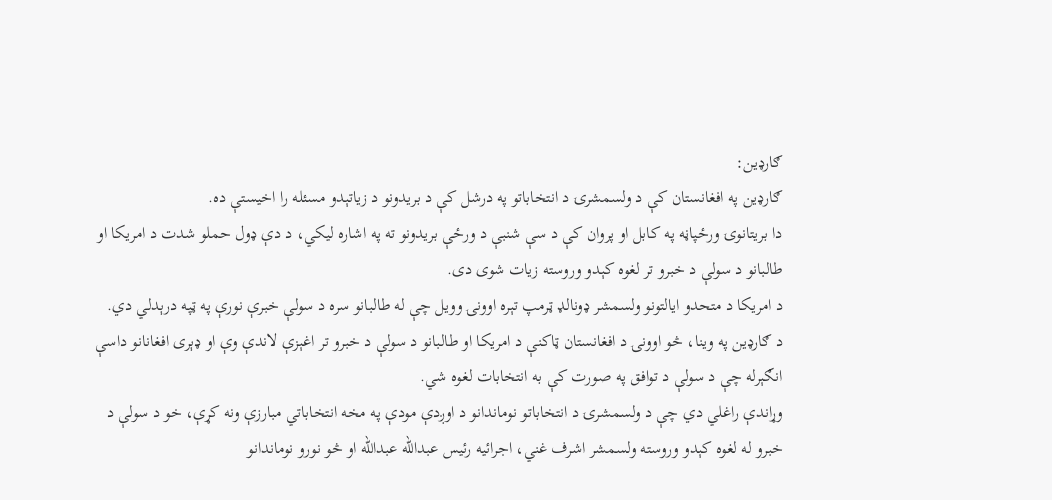ګارډین:
ګارډین په افغانستان کې د ولسمشرۍ د انتخاباتو په درشل کې د بریدونو د زیاتېدو مسئله را اخیستې ده.
دا بریتانوۍ ورځپاڼه په کابل او پروان کې د سې شنبې د ورځې بریدونو ته په اشاره لیکي، د دې ډول حملو شدت د امریکا او طالبانو د سولې د خبرو تر لغوه کېدو وروسته زیات شوی دی.
د امریکا د متحدو ایالتونو ولسمشر ډونالډ ټرمپ تېره اوونۍ وویل چې له طالبانو سره د سولې خبرې نورې په ټپه درېدلي دي.
د ګارډین په وینا، څو اوونۍ د افغانستان ټاکنې د امریکا او طالبانو د سولې د خبرو تر اغېزې لاندې وې او ډېری افغانانو داسې انګېرله چې د سولې د توافق په صورت کې به انتخابات لغوه شي.
وړاندې راغلي دي چې د ولسمشرۍ د انتخاباتو نوماندانو د اوږدې مودې په مخه انتخاباتي مبارزې ونه کړې، خو د سولې د خبرو له لغوه کېدو وروسته ولسمشر اشرف غني، اجرائیه رئیس عبدالله عبدالله او څو نورو نوماندانو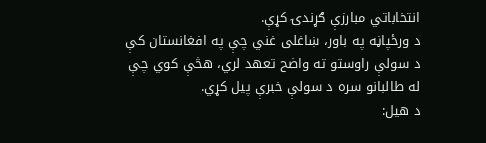انتخاباتي مبارزې ګړندۍ کړې.
د ورځپاڼه په باور، ښاغلی غني چې په افغانستان کې د سولې راوستو ته واضح تعهد لري، هڅې کوي چې له طالبانو سره د سولې خبرې پیل کړي.
د هیل: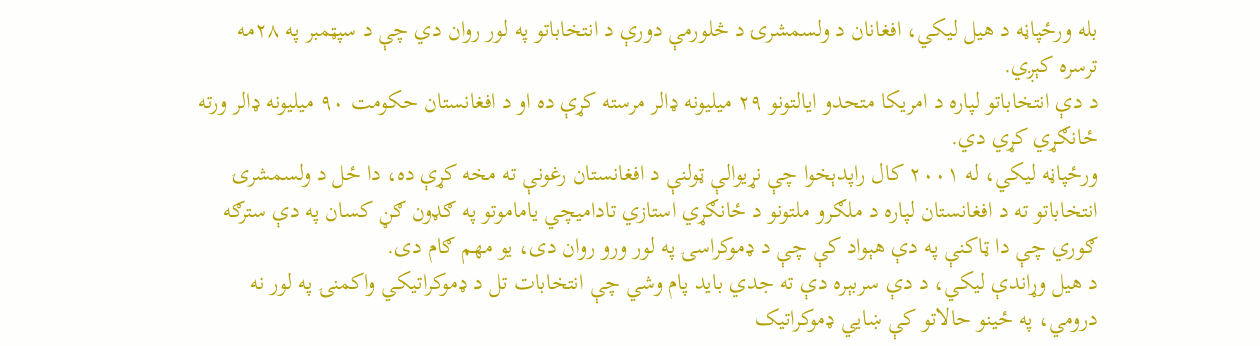بله ورځپاڼه د هیل لیکي، افغانان د ولسمشرۍ د څلورمې دورې د انتخاباتو په لور روان دي چې د سپټمبر په ۲۸مه ترسره کېږي.
د دې انتخاباتو لپاره د امریکا متحدو ایالتونو ۲۹ میلیونه ډالر مرسته کړې ده او د افغانستان حکومت ۹۰ میلیونه ډالر ورته ځانګړي کړي دي.
ورځپاڼه لیکي، له ۲۰۰۱ کال راپدېخوا چې نړیوالې ټولنې د افغانستان رغونې ته مخه کړې ده، دا ځل د ولسمشرۍ انتخاباتو ته د افغانستان لپاره د ملګرو ملتونو د ځانګړي استازي تادامیچي یاماموتو په ګډون ګڼ کسان په دې سترګه ګوري چې دا ټاکنې په دې هېواد کې چې د ډموکراسۍ په لور ورو روان دی، یو مهم ګام دی.
د هیل وړاندې لیکي، د دې سربېره دې ته جدي باید پام وشي چې انتخابات تل د ډموکراتیکي واکمنۍ په لور نه درومي، په ځینو حالاتو کې ښایي ډموکراتیک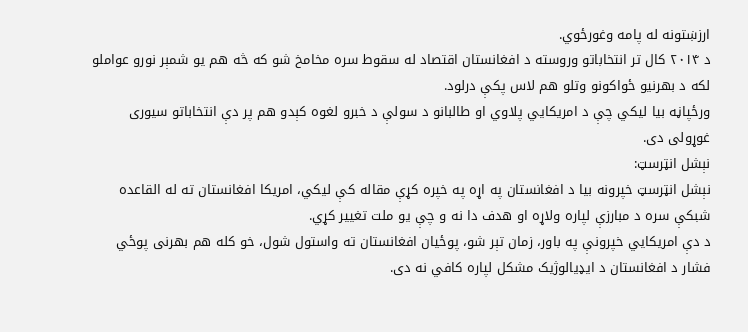ارزښتونه له پامه وغورځوي.
د ۲۰۱۴ کال تر انتخاباتو وروسته د افغانستان اقتصاد له سقوط سره مخامخ شو که څه هم یو شمېر نورو عواملو لکه د بهرنیو ځواکونو وتلو هم لاس پکې درلود.
ورځپاڼه بیا لیکي چې د امریکایي پلاوي او طالبانو د سولې د خبرو لغوه کېدو هم پر دې انتخاباتو سیوری غوړولی دی.
نېشل انټرسټ:
نېشل انټرسټ خپرونه بیا د افغانستان په اړه په خپره کړې مقاله کې لیکي، امریکا افغانستان ته له القاعده شبکې سره د مبارزې لپاره ولاړه او هدف دا نه و چې یو ملت تغییر کړي.
د دې امریکایي خپرونې په باور، زمان تېر شو، پوځیان افغانستان ته واستول شول، خو کله هم بهرنی پوځي فشار د افغانستان د ایډیالوژیک مشکل لپاره کافي نه دی.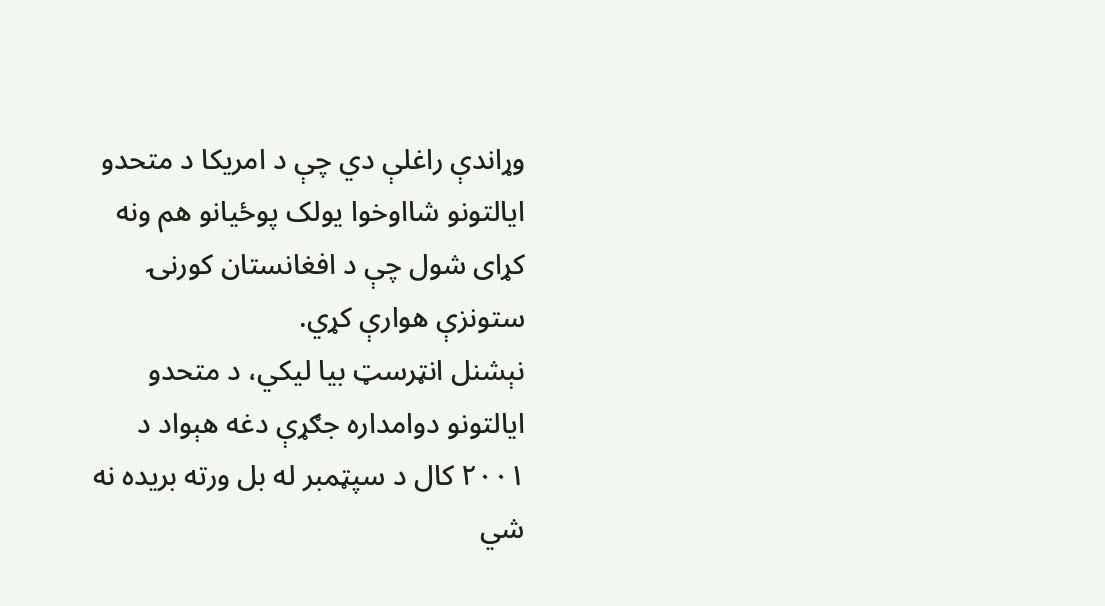وړاندې راغلې دي چې د امریکا د متحدو ایالتونو شااوخوا یولک پوځیانو هم ونه کړای شول چې د افغانستان کورنۍ ستونزې هوارې کړي.
نېشنل انټرسټ بیا لیکي، د متحدو ایالتونو دوامداره جګړې دغه هېواد د ۲۰۰۱ کال د سپټمبر له بل ورته بریده نه شي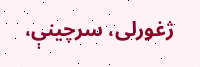ژغورلی، سرچینې،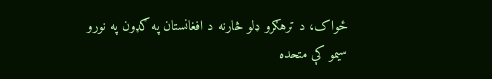ځواک، د ترهګرو ډلو څارنه د افغانستان په ګډون په نورو سیمو کې متحده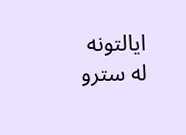ایالتونه له سترو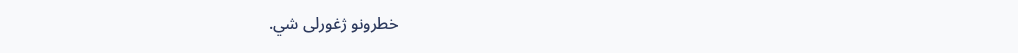خطرونو ژغورلی شي.